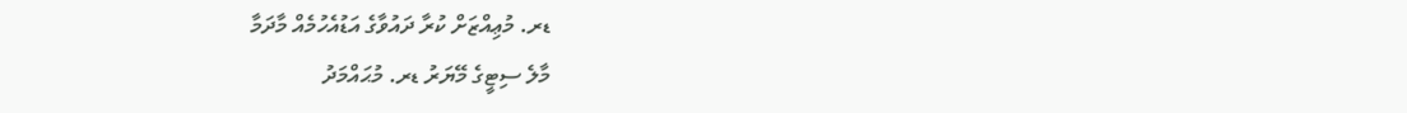ޑރ. މުޢިއްޒަށް ކުރާ ދައުވާގެ އަޑުއެހުމެއް މާދަމާ
މާލެ ސިޓީގެ މޭޔަރު ޑރ. މުޙައްމަދު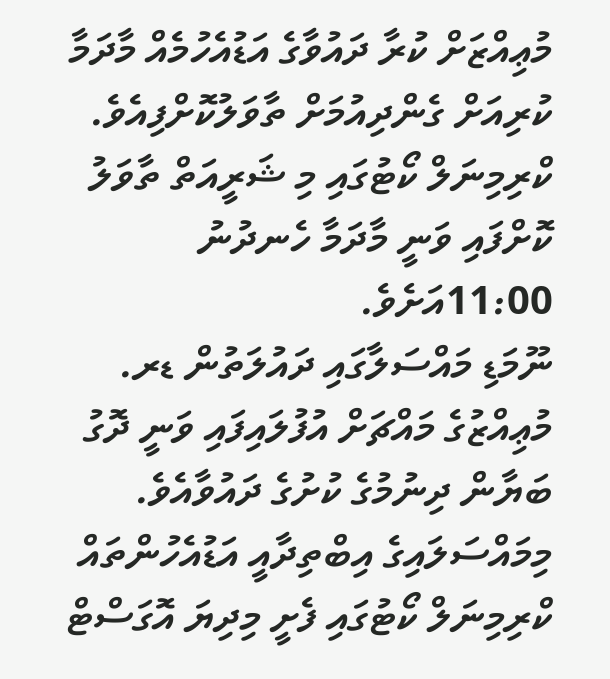މުޢިއްޒަށް ކުރާ ދައުވާގެ އަޑުއެހުމެއް މާދަމާ ކުރިއަށް ގެންދިއުމަށް ތާވަލުކޮށްފިއެވެ.
ކްރިމިނަލް ކޯޓުގައި މި ޝަރީއަތް ތާވަލު ކޮށްފައި ވަނީ މާދަމާ ހެނދުނު 11:00އަށެވެ.
ނޫމަޑި މައްސަލާގައި ދައުލަތުން ޑރ. މުޢިއްޒުގެ މައްޗަށް އުފުލައިފައި ވަނީ ދޮގު ބަޔާން ދިނުމުގެ ކުށުގެ ދައުވާއެވެ.
މިމައްސަލައިގެ އިބްތިދާއީ އަޑުއެހުންތައް ކްރިމިނަލް ކޯޓުގައި ފެށީ މިދިޔަ އޮގަސްޓް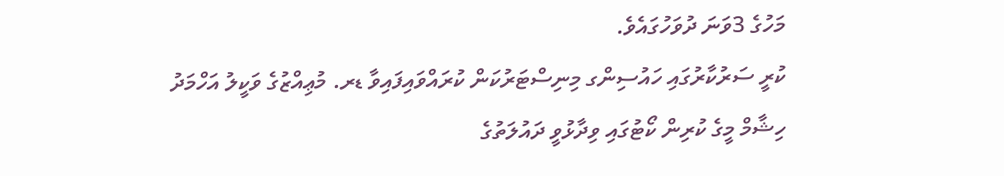މަހުގެ 3ވަނަ ދުވަހުގައެވެ.
ކުރީ ސަރުކާރުގައި ހައުސިންގ މިނިސްޓަރުކަން ކުރައްވައިފައިވާ ޑރ. މުޢިއްޒުގެ ވަކީލު އަހްމަދު ހިޝާމް މީގެ ކުރިން ކޯޓުގައި ވިދާޅުވީ ދައުލަތުގެ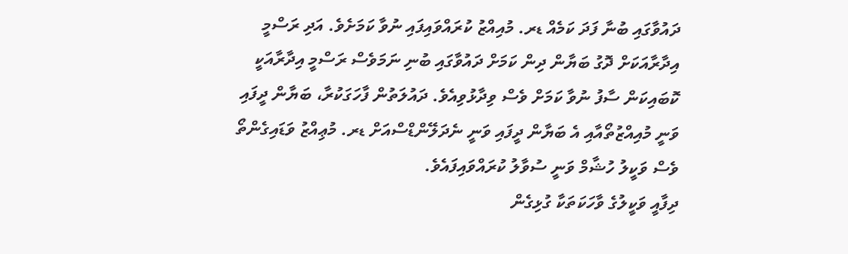ދައުވާގައި ބުނާ ފަދަ ކަމެއް ޑރ. މުއިއްޒު ކުރައްވައިފައި ނުވާ ކަމަށެވެ. އަދި ރަސްމީ އިދާރާއަކަށް ދޮގު ބަޔާން ދިން ކަމަށް ދައުވާގައި ބުނި ނަމަވެސް ރަސްމީ އިދާރާއަކީ ކޮބައިކަން ސާފު ނުވާ ކަމަށް ވެސް ވިދާޅުވިއެވެ. ދައުލަތުން ފާހަގަކުރާ، ބަޔާން ދީފައި ވަނީ މުއިއްޒުތޯއާއި އެ ބަޔާން ދީފައި ވަނީ ނެދަލޭންޑްސްއަށް ޑރ. މުޢިއްޒު ވަޑައިގެންތޯ ވެސް ވަކީލު ހުޝާމް ވަނީ ސުވާލު ކުރައްވައިފައެވެ.
ދިފާއީ ވަކީލުގެ ވާހަކަތަކާ ގުޅިގެން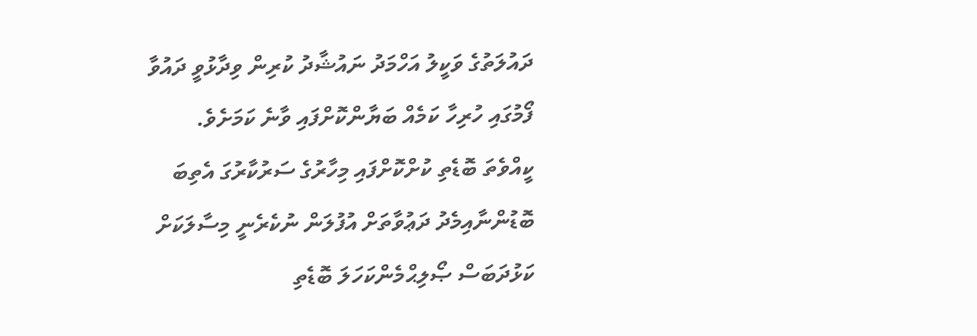ދައުލަތުގެ ވަކީލު އަހްމަދު ނައުޝާދު ކުރިން ވިދާޅުވީ ދައުވާ ފޯމުގައި ހުރިހާ ކަމެއް ބަޔާންކޮށްފައި ވާނެ ކަމަށެވެ.
ކީއްވެތަ ބޮޑެތި ކުށްކޮށްފައި މިހާރުގެ ސަރުކާރުގަ އެތިބަ ބޮޑުންނާއިމެދު ދަޢުވާތަށް އުފުލަން ނުކެރެނީ މިސާލަކަށް ކަޅުދަބަސް ޞޯލިޙްމެންކަހަލަ ބޮޑެތި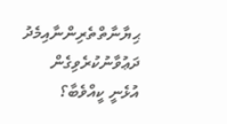ޙިޔާނާތްތެރިންނާއިމެދު ދަޢުވާނުކުރެވިގެން އުޅެނީ ކީއްވެބާ؟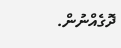ދޮގެއްނުން.